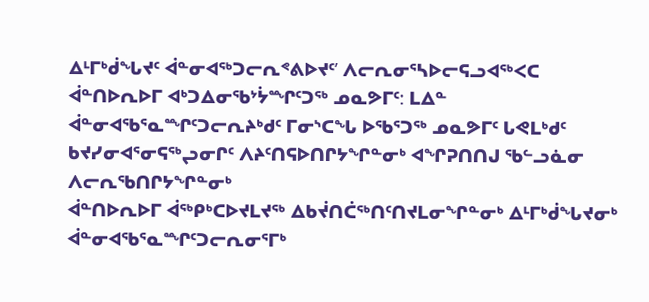ᐃᒻᒥᒃᑰᖓᔪᑦ ᐋᓐᓂᐊᖅᑐᓕᕆᕝᕕᐅᔪᑦ’ ᐱᓕᕆᓂᕐᓴᐅᓕᕋᓗᐊᖅᐸᑕ ᐋᓐᑎᐅᕆᐅᒥ ᐊᒃᑐᐃᓂᖃᔾᔮᙱᑦᑐᖅ ᓄᓇᕗᒥᑦ: ᒪᐃᓐ
ᐋᓐᓂᐊᖃᕐᓇᙱᑦᑐᓕᕆᔨᒃᑯᑦ ᒥᓂᔅᑕᖓ ᐅᖃᕐᑐᖅ ᓄᓇᕗᒥᑦ ᒐᕙᒪᒃᑯᑦ ᑲᔪᓯᓂᐊᕐᓂᕋᖅᖢᓂᒋᑦ ᐱᔨᑦᑎᕋᐅᑎᒋᔭᖏᓐᓂᒃ ᐊᖏᕈᑎᑎᒍ ᖃᓪᓗᓈᓂ ᐱᓕᕆᖃᑎᒋᔭᖏᓐᓂᒃ
ᐋᓐᑎᐅᕆᐅᒥ ᐋᖅᑭᒃᑕᐅᔪᒪᔪᖅ ᐃᑲᔫᑎᑖᖅᑎᑦᑎᔪᒪᓂᖏᓐᓂᒃ ᐃᒻᒥᒃᑰᖓᔪᓂᒃ ᐋᓐᓂᐊᖃᕐᓇᙱᑦᑐᓕᕆᓂᕐᒥᒃ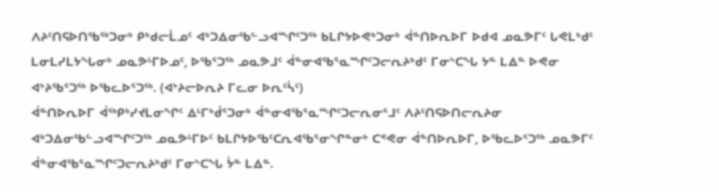ᐱᔨᑦᑎᕋᐅᑎᖃᖅᑐᓂᒃ ᑭᒃᑯᓕᒫᓄᑦ ᐊᒃᑐᐃᓂᖃᓪᓗᐊᙱᑦᑐᖅ ᑲᒪᒋᔭᐅᕙᒃᑐᓂᒃ ᐋᓐᑎᐅᕆᐅᒥ ᐅᑯᐊ ᓄᓇᕗᒥᑦ ᒐᕙᒪᒃᑯᑦ ᒪᓂᒪᓯᒪᔭᖓᓂᒃ ᓄᓇᕗᒻᒥᐅᓄᑦ, ᐅᖃᕐᑐᖅ ᓄᓇᕗᒧᑦ ᐋᓐᓂᐊᖃᕐᓇᙱᑦᑐᓕᕆᔨᒃᑯᑦ ᒥᓂᔅᑕᖓ ᔭᓐ ᒪᐃᓐ ᐅᕙᓂ ᐊᔾᔨᖃᕐᑐᖅ ᐅᖃᓚᐅᕐᑐᖅ. (ᐊᔾᔨᓕᐅᕆᔨ ᒥᓚᓂ ᐅᕆᑦᓵᑦ)
ᐋᓐᑎᐅᕆᐅᒥ ᐋᖅᑭᒃᓯᔪᒪᓂᖏᑦ ᐃᒻᒥᒃᑰᕐᑐᓂᒃ ᐋᓐᓂᐊᖃᕐᓇᙱᑦᑐᓕᕆᓂᕐᒧᑦ ᐱᔨᑦᑎᕋᐅᑎᓕᕆᔨᓂ ᐊᒃᑐᐃᓂᖃᓪᓗᐊᙱᑦᑐᖅ ᓄᓇᕗᒻᒥᐅᑦ ᑲᒪᒋᔭᐅᖃᑦᑕᕆᐊᖃᕐᓂᖏᓐᓂᒃ ᑕᕝᕙᓂ ᐋᓐᑎᐅᕆᐅᒥ, ᐅᖃᓚᐅᕐᑐᖅ ᓄᓇᕗᒥᑦ ᐋᓐᓂᐊᖃᕐᓇᙱᑦᑐᓕᕆᔨᒃᑯᑦ ᒥᓂᔅᑕᖓ ᔮᓐ ᒪᐃᓐ.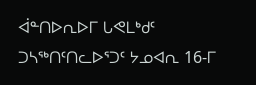ᐋᓐᑎᐅᕆᐅᒥ ᒐᕙᒪᒃᑯᑦ ᑐᓴᖅᑎᑦᑎᓚᐅᕐᑐᑦ ᔭᓄᐊᕆ 16-ᒥ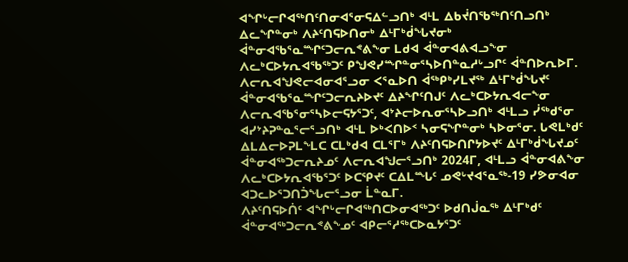ᐊᖏᒡᓕᒋᐊᖅᑎᑦᑎᓂᐊᕐᓂᕋᐃᓪᓗᑎᒃ ᐊᒻᒪ ᐃᑲᔫᑎᖃᖅᑎᑦᑎᓗᑎᒃ ᐃᓚᖏᓐᓂᒃ ᐱᔨᑦᑎᕋᐅᑎᓂᒃ ᐃᒻᒥᒃᑰᖓᔪᓂᒃ ᐋᓐᓂᐊᖃᕐᓇᙱᑦᑐᓕᕆᕝᕕᖕᓂ ᒪᑯᐊ ᐋᓐᓂᐊᕕᐊᓗᖕᓂ ᐱᓚᒃᑕᐅᔭᕆᐊᖃᖅᑐᑦ ᑭᖑᕙᓯᙱᓐᓂᕐᓴᐅᑎᓐᓇᓱᒡᓗᒋᑦ ᐋᓐᑎᐅᕆᐅᒥ.
ᐱᓕᕆᐊᖑᕙᓕᐊᓂᐊᕐᓗᓂ ᐸᕐᓇᐅᑎ ᐋᖅᑭᒃᓯᒪᔪᖅ ᐃᒻᒥᒃᑰᖓᔪᑦ ᐋᓐᓂᐊᖃᕐᓇᙱᑦᑐᓕᕆᔨᐅᔪᑦ ᐃᔨᖏᑦᑎᒍᑦ ᐱᓚᒃᑕᐅᔭᕆᐊᓕᖕᓂ ᐱᓕᕆᐊᖃᕐᓂᕐᓴᐅᓕᕋᔭᕐᑐᑦ, ᐊᔾᔨᓕᐅᕆᓂᕐᓴᐅᓗᑎᒃ ᐊᒻᒪᓗ ᓰᖅᑯᕐᓂ ᐊᓯᔾᔨᕈᓐᓇᕐᓕᕐᓗᑎᒃ ᐊᒻᒪ ᐅᒃᐸᑎᐅᑉ ᓴᓂᕋᖏᓐᓂᒃ ᓴᐅᓂᕐᓂ. ᒐᕙᒪᒃᑯᑦ ᐃᒪᐃᓕᐅᕈᒪᖕᒪᑕ ᑕᒪᒃᑯᐊ ᑕᒪᕐᒥᒃ ᐱᔨᑦᑎᕋᐅᑎᒋᔭᐅᔪᑦ ᐃᒻᒥᒃᑰᖓᔪᓄᑦ ᐋᓐᓂᐊᖅᑐᓕᕆᔨᓄᑦ ᐱᓕᕆᐊᖑᓕᕐᓗᑎᒃ 2024ᒥ, ᐊᒻᒪᓗ ᐋᓐᓂᐊᕕᖕᓂ ᐱᓚᒃᑕᐅᔭᕆᐊᖃᕐᑐᑦ ᐅᑕᕿᔪᑦ ᑕᐃᒪᙵᑦ ᓄᕙᒡᔪᐊᕐᓇᖅ-19 ᓯᕗᓂᐊᓂ ᐊᑐᓚᐅᕐᑐᑎᑑᖓᓕᕐᓗᓂ ᒫᓐᓇᒥ.
ᐱᔨᑦᑎᕋᐅᑏᑦ ᐊᖏᒡᓕᒋᐊᖅᑎᑕᐅᓂᐊᖅᑐᑦ ᐅᑯᑎᒎᓇᖅ ᐃᒻᒥᒃᑯᑦ ᐋᓐᓂᐊᖅᑐᓕᕆᕝᕕᖕᓄᑦ ᐊᑭᓕᕐᓱᖅᑕᐅᓇᔭᕐᑐᑦ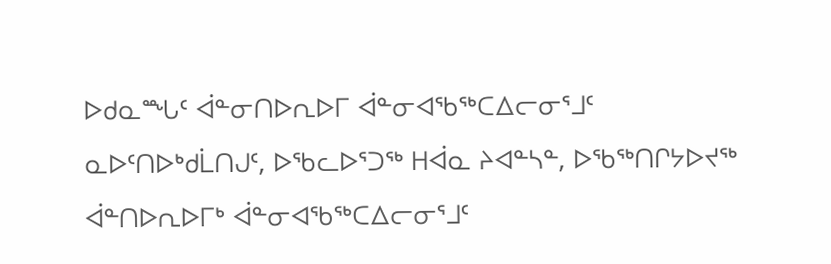ᐅᑯᓇᙵᑦ ᐋᓐᓂᑎᐅᕆᐅᒥ ᐋᓐᓂᐊᖃᖅᑕᐃᓕᓂᕐᒧᑦ ᓇᐅᑦᑎᐅᒃᑯᒫᑎᒍᑦ, ᐅᖃᓚᐅᕐᑐᖅ ᕼᐋᓇ ᔨᐊᓐᓴᓐ, ᐅᖃᖅᑎᒋᔭᐅᔪᖅ ᐋᓐᑎᐅᕆᐅᒥᒃ ᐋᓐᓂᐊᖃᖅᑕᐃᓕᓂᕐᒧᑦ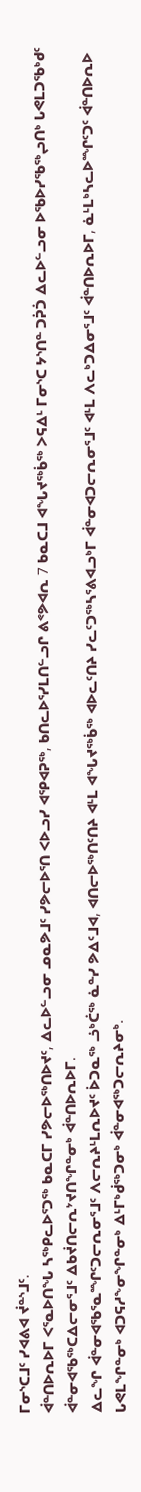ᒥᓂᔅᑕᒧᑦ ᓯᐊᕕᐊ ᔫᓐᔅᒧᑦ.
ᐋᓐᑎᐅᕆᐅᒥ ᐸᕐᓇᐅᑎᖓ ᓴᖅᑭᓚᐅᕐᑐᖅ ᑲᓇᑕᒥ ᓯᕗᓕᐅᖅᑎᐅᔪᑦ, ᐃᓚᐅᓪᓗᓂ ᓄᓇᕗᒧᑦ ᓯᕗᓕᐅᕐᑎ ᐸᐅᓗᓯ ᐊᕿᐊᕈᖅ, ᑲᑎᓚᐅᕐᓯᒪᑎᓪᓗᒋ ᕕᕝᕗᐊᕆ 7 ᑲᓇᑕᒧ ᐊᖓᔪᖅᑳᖅ ᐳᕋᐃᒻ ᒥᓂᔅᑕ ᔭᔅᑎᓐ ᑐᕉᑑ ᐃᓚᐅᓪᓗᓂ ᐅᖃᐅᓯᖃᖅᖢᑎᒃ ᒐᕙᒪᑐᖃᒃᑯᑦ ᐋᓐᓂᐊᖃᖅᑕᐃᓕᓂᕐᒧᑦ ᐃᑲᔫᑎᓕᕆᔾᔪᑎᖏᓐᓂᒃ ᐋᓐᑎᐅᕆᐅᒥ.
ᐃᓚᖏ ᐋᓐᓂᐊᖃᕐᓇᙱᑦᑐᓕᕆᓂᕐᒧᑦ ᐱᓕᕆᔨᒻᒪᕆᐅᔪᑦ ᐆᑐᓇᖅ ᓘᒃᑖᖅ ᓈᓐᓯ ᕗᐃᑦᒧᐊ, ᐊᑎᓕᐅᖅᑎᑦᑎᔨ ᐊᒻᒪ ᐊᖓᔪᖅᑳᖅ ᐊᐅᓚᑦᑎᔨ ᓯᓚᑦᑐᖅᓴᕐᕕᐊᓗᒃᒥ ᐋᓐᓂᐊᑐᓕᕆᓂᕐᒧᑦ ᐊᒻᒪ ᐱᓚᒃᑐᐃᓂᕐᒧᑦ ᐋᓐᑎᐅᕆᐅᒥ, ᓈᒻᒪᒃᓴᓚᐅᙱᑦᑐᑦ ᐋᓐᑎᐅᕆᐅ ᒐᕙᒪᖏᓐᓂᒃ ᐊᑐᕋᓱᖕᓂᖏᓐᓂᒃ ᐃᒻᒥᒃᑰᖅᑐᓂᒃ ᐋᓐᓂᐊᖅᑐᓕᕆᔨᓂᒃ.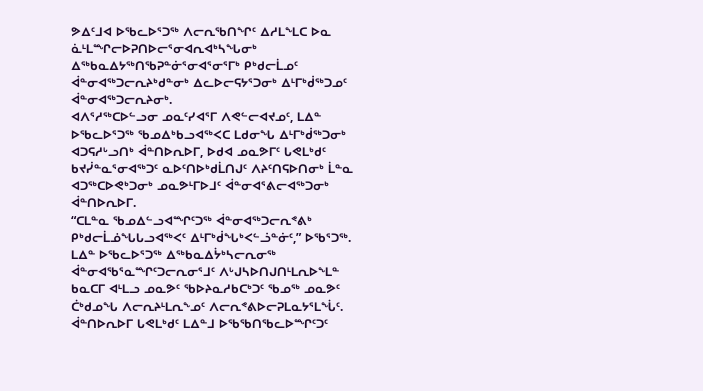ᕗᐃᑦᒧᐊ ᐅᖃᓚᐅᕐᑐᖅ ᐱᓕᕆᖃᑎᖏᑦ ᐃᓱᒪᖕᒪᑕ ᐅᓇ ᓈᒻᒪᙱᓕᐅᕈᑎᐅᓕᕐᓂᐊᕆᐊᒃᓴᖓᓂᒃ ᐃᖅᑲᓇᐃᔭᖅᑎᖃᕈᓐᓃᕐᓂᐊᕐᓂᕐᒥᒃ ᑭᒃᑯᓕᒫᓄᑦ ᐋᓐᓂᐊᖅᑐᓕᕆᔨᒃᑯᓐᓂᒃ ᐃᓚᐅᓕᕋᔭᕐᑐᓂᒃ ᐃᒻᒥᒃᑰᖅᑐᓄᑦ ᐋᓐᓂᐊᖅᑐᓕᕆᔨᓂᒃ.
ᐊᐱᕐᓱᖅᑕᐅᓪᓗᓂ ᓄᓇᑦᓯᐊᕐᒥ ᐱᕙᓪᓕᐊᔪᓄᑦ, ᒪᐃᓐ ᐅᖃᓚᐅᕐᑐᖅ ᖃᓄᐃᒃᑲᓗᐊᖅᐸᑕ ᒪᑯᓂᖓ ᐃᒻᒥᒃᑰᖅᑐᓂᒃ ᐊᑐᕋᓱᒡᓗᑎᒃ ᐋᓐᑎᐅᕆᐅᒥ, ᐅᑯᐊ ᓄᓇᕗᒥᑦ ᒐᕙᒪᒃᑯᑦ ᑲᔪᓰᓐᓇᕐᓂᐊᖅᑐᑦ ᓇᐅᑦᑎᐅᒃᑯᒫᑎᒍᑦ ᐱᔨᑦᑎᕋᐅᑎᓂᒃ ᒫᓐᓇ ᐊᑐᖅᑕᐅᕙᒃᑐᓂᒃ ᓄᓇᕗᒻᒥᐅᒧᑦ ᐋᓐᓂᐊᕐᕕᓕᐊᖅᑐᓂᒃ ᐋᓐᑎᐅᕆᐅᒥ.
“ᑕᒪᓐᓇ ᖃᓄᐃᓪᓗᐊᙱᑦᑐᖅ ᐋᓐᓂᐊᖅᑐᓕᕆᕝᕕᒃ ᑭᒃᑯᓕᒫᓅᖓᒐᓗᐊᖅᐸᑦ ᐃᒻᒥᒃᑰᖓᒃᐸᓪᓘᓐᓃᑦ,” ᐅᖃᕐᑐᖅ.
ᒪᐃᓐ ᐅᖃᓚᐅᕐᑐᖅ ᐃᖅᑲᓇᐃᔮᒃᓴᓕᕆᓂᖅ ᐋᓐᓂᐊᖃᕐᓇᙱᑦᑐᓕᕆᓂᕐᒧᑦ ᐱᒡᒍᓴᐅᑎᒍᑎᒻᒪᕆᐅᖕᒪᓐ ᑲᓇᑕᒥ ᐊᒻᒪᓗ ᓄᓇᕗᑦ ᖃᐅᔨᓇᓱᑲᑕᒃᑐᑦ ᖃᓄᖅ ᓄᓇᕗᑦ ᑖᒃᑯᓄᖓ ᐱᓕᕆᔨᒻᒪᕆᖕᓄᑦ ᐱᓕᕆᕝᕕᐅᓕᕈᒪᓇᔭᕐᒪᖔᑦ.
ᐋᓐᑎᐅᕆᐅᒥ ᒐᕙᒪᒃᑯᑦ ᒪᐃᓐᒧ ᐅᖃᖃᑎᖃᓚᐅᙱᑦᑐᑦ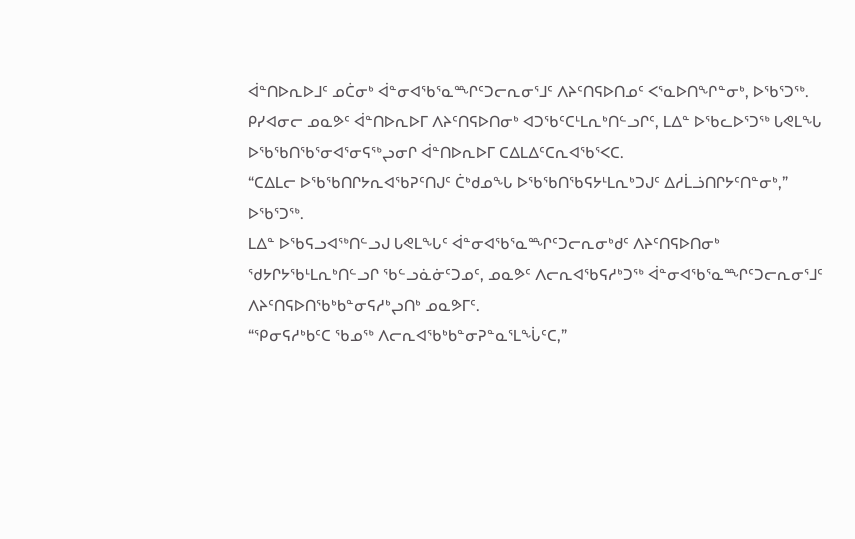ᐋᓐᑎᐅᕆᐅᒧᑦ ᓄᑖᓂᒃ ᐋᓐᓂᐊᖃᕐᓇᙱᑦᑐᓕᕆᓂᕐᒧᑦ ᐱᔨᑦᑎᕋᐅᑎᓄᑦ ᐸᕐᓇᐅᑎᖏᓐᓂᒃ, ᐅᖃᕐᑐᖅ.
ᑭᓯᐊᓂᓕ ᓄᓇᕗᑦ ᐋᓐᑎᐅᕆᐅᒥ ᐱᔨᑦᑎᕋᐅᑎᓂᒃ ᐊᑐᖃᑦᑕᒻᒪᕆᒃᑎᓪᓗᒋᑦ, ᒪᐃᓐ ᐅᖃᓚᐅᕐᑐᖅ ᒐᕙᒪᖓ ᐅᖃᖃᑎᖃᕐᓂᐊᕐᓂᕋᖅᖢᓂᒋ ᐋᓐᑎᐅᕆᐅᒥ ᑕᐃᒪᐃᑦᑕᕆᐊᖃᕐᐸᑕ.
“ᑕᐃᒪᓕ ᐅᖃᖃᑎᒋᔭᕆᐊᖃᕈᑦᑎᒍᑦ ᑖᒃᑯᓄᖓ ᐅᖃᖃᑎᖃᕋᔭᒻᒪᕆᒃᑐᒍᑦ ᐃᓱᒫᓘᑎᒋᔭᑦᑎᓐᓂᒃ,” ᐅᖃᕐᑐᖅ.
ᒪᐃᓐ ᐅᖃᕋᓗᐊᖅᑎᓪᓗᒍ ᒐᕙᒪᖓᑦ ᐋᓐᓂᐊᖃᕐᓇᙱᑦᑐᓕᕆᓂᒃᑯᑦ ᐱᔨᑦᑎᕋᐅᑎᓂᒃ ᖁᔭᒋᔭᖃᒻᒪᕆᒃᑎᓪᓗᒋ ᖃᓪᓗᓈᓃᑦᑐᓄᑦ, ᓄᓇᕗᑦ ᐱᓕᕆᐊᖃᕋᓱᒃᑐᖅ ᐋᓐᓂᐊᖃᕐᓇᙱᑦᑐᓕᕆᓂᕐᒧᑦ ᐱᔨᑦᑎᕋᐅᑎᖃᒃᑲᓐᓂᕋᓱᒃᖢᑎᒃ ᓄᓇᕗᒥᑦ.
“ᕿᓂᕋᓱᒃᑲᑦᑕ ᖃᓄᖅ ᐱᓕᕆᐊᖃᒃᑲᓐᓂᕈᓐᓇᕐᒪᖔᑦᑕ,”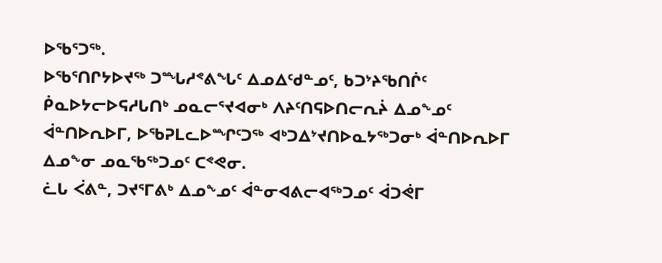ᐅᖃᕐᑐᖅ.
ᐅᖃᕐᑎᒋᔭᐅᔪᖅ ᑐᙵᓱᕝᕕᖓᑦ ᐃᓄᐃᑦᑯᓐᓄᑦ, ᑲᑐᔾᔨᖃᑎᒌᑦ ᑮᓇᐅᔭᓕᐅᕋᓱᒐᑎᒃ ᓄᓇᓕᕐᔪᐊᓂᒃ ᐱᔨᑦᑎᕋᐅᑎᓕᕆᔩ ᐃᓄᖕᓄᑦ ᐋᓐᑎᐅᕆᐅᒥ, ᐅᖃᕈᒪᓚᐅᙱᑦᑐᖅ ᐊᒃᑐᐃᔾᔪᑎᐅᓇᔭᖅᑐᓂᒃ ᐋᓐᑎᐅᕆᐅᒥ ᐃᓄᖕᓂ ᓄᓇᖃᖅᑐᓄᑦ ᑕᕝᕙᓂ.
ᓛᒐ ᐹᕕᓐ, ᑐᔪᕐᒥᕕᒃ ᐃᓄᖕᓄᑦ ᐋᓐᓂᐊᕕᓕᐊᖅᑐᓄᑦ ᐋᑐᕚᒥ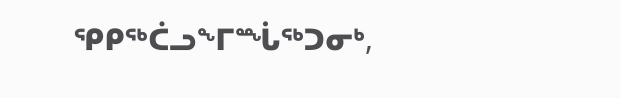ᕿᑭᖅᑖᓗᖕᒥᙶᖅᑐᓂᒃ,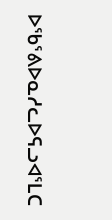ᐅᖃᕐᕕᐅᓇᓱᓚᐅᕋᓗᐊᕐᒪᑕ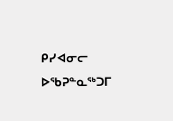ᑭᓯᐊᓂᓕ ᐅᖃᕈᓐᓇᖅᑐᒥ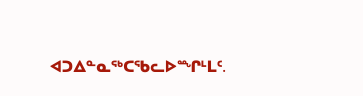ᐊᑐᐃᓐᓇᖅᑕᖃᓚᐅᙱᒻᒪᑦ.